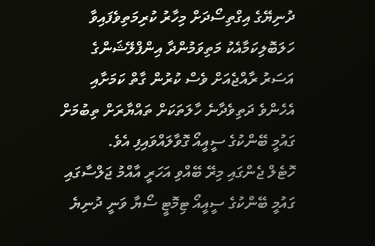ދުނިޔޭގެ އިގްތިސޯދަށް މިހާރު ކުރިމަތިވެފައިވާ ހަލަބޮލިކަމާއެކު މަތިވަމުންދާ އިންފްލޭޝަންގެ އަސަރު ރާއްޖެއަށް ވެސް ކުރުން ގާތް ކަމަށާއި އެހެންވެ ދަތިވެދާނެ ހާލަތަކަށް ތައްޔާރަށް ތިބުމަށް ގައުމީ ބޭންކުގެ ސީއީއޯ ގޮވާލައްވައިފި އެވެ.
ހޮޓެލް ޖެންގައި މިރޭ ބޭއްވި އަހަރީ އާއްމު ޖަލްސާގައި ގައުމީ ބޭންކުގެ ސީއީއޯ ޓިމޮޓީ ސޯޔާ ވަނީ ދުނިޔެ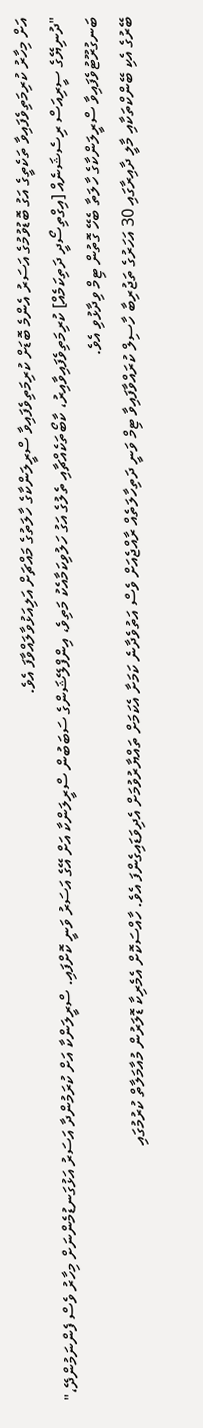އަށް މިހާރު ކުރިމަތިވެފައިވާ ތަކެތީގެ އަގު ބޮޑުވުމުގެ އަސަރު އެންމެ ބޮޑަށް ކުރިމަތިވެފައިވާ ސްރީލަންކާގެ ހާލަތުގެ މައްޗަށް އަލިއަޅުވާލައްވާފަ އެވެ.
"ދުނިޔޭގެ ސީރިއަސް ރިސެޝަނެއް [އިގްތިސޯދީ ދަތިކަމެއް] ކުރިމަތިވެފައިވާއިރު، ކާބޯތަކެއްޗާއި ތެލުގެ އަގު ހަލުވިކަމާއެކު މަތިވެ، އިންފްލޭޝަންގެ ސަބަބުން ސްރީލަންކާ އަށް އޭގެ އަސަރު ވަނީ ކޮށްފައި. ސްރީލަންކާ އަށް ކުރަމުންދާ އަސަރު އަޅުގަނޑުމެންނަށް މިހާރު ވެސް ފެންނަމުންދޭ،" ބަނގުރޫޓުވެފައިވާ ސްރީލަންކާގެ ހާލަތާ ބެހޭ ގޮތުން ޓިމް ވިދާޅުވި އެވެ.
ބޭރުގެ އެކި ބޭންކްތަކާއި މާލީ ދާއިރާގައި 30 އަހަރުގެ ތަޖުރިބާ ހާސިލް ކުރައްވާފައިވާ ޓިމް ވަނީ ދަތިހާލަތެއް ރާއްޖެއަށް ވެސް އަތުވެދާނެ ކަމަށާ އެކަމަށް ތައްޔާރުވުމަށް އެދިވަޑައިގެންފަ އެވެ. ހާއްސަކޮށް އެމެރިކާ ޑޮލަރުން މުއާމަލާތް ކުރުމުގައި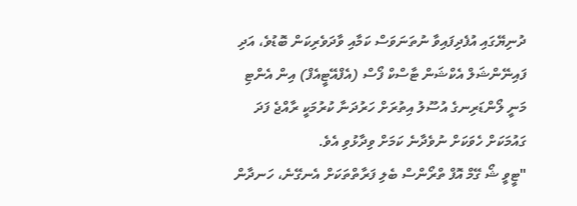ދުނިޔޭގައި އުފެދިފައިވާ ނުތަނަވަސް ކަމާއި ވާދަވެރިކަން ބޮޑުވެ، އަދި ފައިނޭންޝަލް އެކްޝަން ޓާސްކް ފޯސް (އެފްއޭޓީއެފް) އިން އެންޓި މަނީ ލޯންޑަރިނގެ އުސޫލު އިތުރަށް ހަރުދަނާ ކުރުމަކީ ރާއްޖެ ފަދަ ގައުމަކަށް ހެވަކަށް ނުވެދާނެ ކަމަށް ވިދާޅުވި އެވެ.
"ޓީވީ ޝޯ ގޭމް އޮފް ތްރޯންސް ބެލި ފަރާތްތަކަށް އެނގޭނެ، ހަނދާން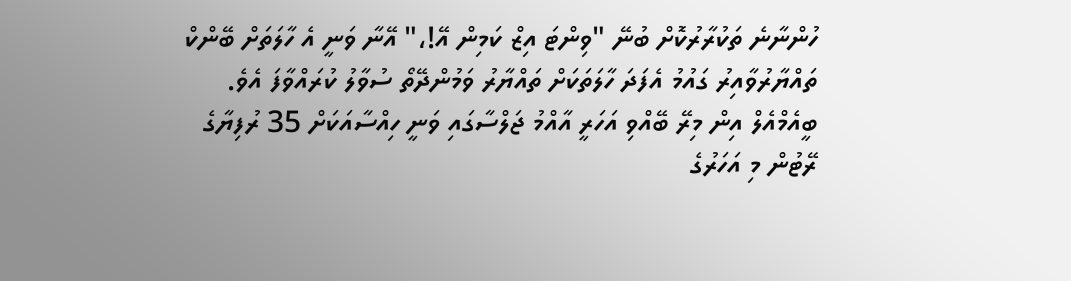ހުންނާނެ ތަކުރާރުކޮށް ބުނޭ "ވިންޓަ އިޒް ކަމިން އޭ!،" އޭނާ ވަނީ އެ ހާލަތަށް ބޭންކް ތައްޔާރުވާއިރު ގައުމު އެފަދަ ހާލަތަކަށް ތައްޔާރު ވަމުންދޭތޯ ސުވާލު ކުރައްވާފަ އެވެ.
ބީއެމްއެލް އިން މިރޭ ބޭއްވި އަހަރީ އާއްމު ޖަލްސާގައި ވަނީ ހިއްސާއަކަށް 35 ރުފިޔާގެ ރޭޓުން މި އަހަރުގެ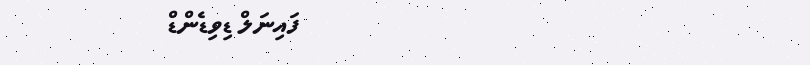ފައިނަލް ޑިވިޑެންޑް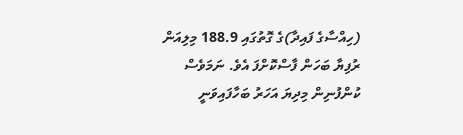(ހިއްސާގެ ފައިދާ)ގެ ގޮތުގައި 188.9 މިލިއަން ރުފިޔާ ބަހަން ފާސްކޮށްފަ އެވެ. ނަމަވެސް ކުންފުނިން މިދިޔަ އަހަރު ބަހާފައިވަނީ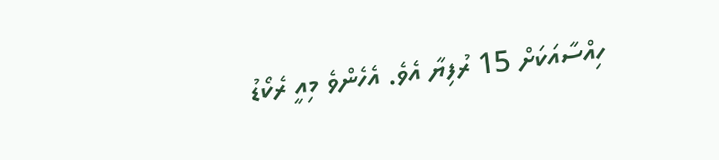ހިއްސާއަކަށް 15 ރުފިޔާ އެވެ. އެހެންވެ މިއީ ރެކޯޑު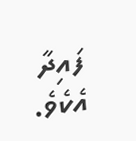ފައިދާ އެކެވެ.